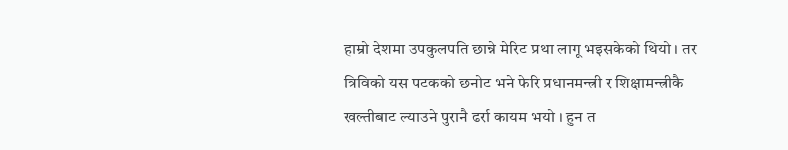हाम्रो देशमा उपकुलपति छान्ने मेरिट प्रथा लागू भइसकेको थियो । तर त्रिविको यस पटकको छनोट भने फेरि प्रधानमन्त्री र शिक्षामन्त्रीकै खल्तीबाट ल्याउने पुरानै ढर्रा कायम भयो । हुन त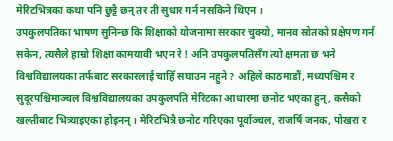मेरिटभित्रका कथा पनि छुट्टै छन् तर ती सुधार गर्न नसकिने थिएन ।
उपकुलपतिका भाषण सुनिन्छ कि शिक्षाको योजनामा सरकार चुक्यो, मानव स्रोतको प्रक्षेपण गर्न सकेन, त्यसैले हाम्रो शिक्षा कामयावी भएन रे ! अनि उपकुलपतिसँग त्यो क्षमता छ भने विश्वविद्यालयका तर्फबाट सरकारलाई चाहिँ सघाउन नहुने ? अहिले काठमाडौं, मध्यपश्चिम र सुदूरपश्चिमाञ्चल विश्वविद्यालयका उपकुलपति मेरिटका आधारमा छनोट भएका हुन्, कसैको खल्तीबाट भित्र्याइएका होइनन् । मेरिटभित्रै छनोट गरिएका पूर्वाञ्चल, राजर्षि जनक, पोखरा र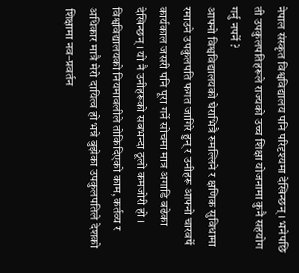नेपाल संस्कृत विश्वविद्यालय पनि परिदृश्यमा देखिन्छन् । भनेपछि ती उपकुलपतिहरूले राज्यको उच्च शिक्षा योजनामा कुनै सहयोग गर्नु नपर्ने ?
आफ्नो विश्वविद्यालयको घेराभित्रै रुमल्लिने र क्षणिक सुविधामा रमाउने उपकुलपति फगत जागिरे हुन् र उनीहरू आफ्नो चारवर्षे कार्यकाल जसरी पनि पूरा गर्ने सोचमा मात्र अगाडि बढेका देखिन्छन् । यो नै उनीहरूको सबभन्दा ठूलो कमजोरी हो ।
विश्वविद्यालयको नियमावलीले तोकिदिएको काम, कर्तव्य र अधिकार मात्रै मेरो दायित्व हो भन्ने बुझेका उपकुलपतिले देशको शिक्षामा नव–प्रवर्तन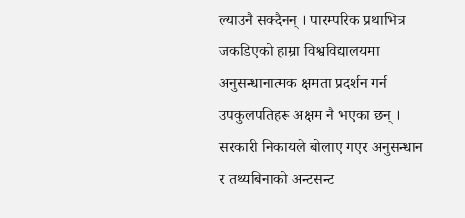ल्याउनै सक्दैनन् । पारम्परिक प्रथाभित्र जकडिएको हाम्रा विश्वविद्यालयमा अनुसन्धानात्मक क्षमता प्रदर्शन गर्न उपकुलपतिहरू अक्षम नै भएका छन् ।
सरकारी निकायले बोलाए गएर अनुसन्धान र तथ्यबिनाको अन्टसन्ट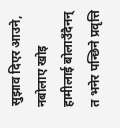सुझाव दिएर आउने, नबोलाए खोइ हामीलाई बोलाउँदैनन् त भनेर पन्छिने प्रवृत्ति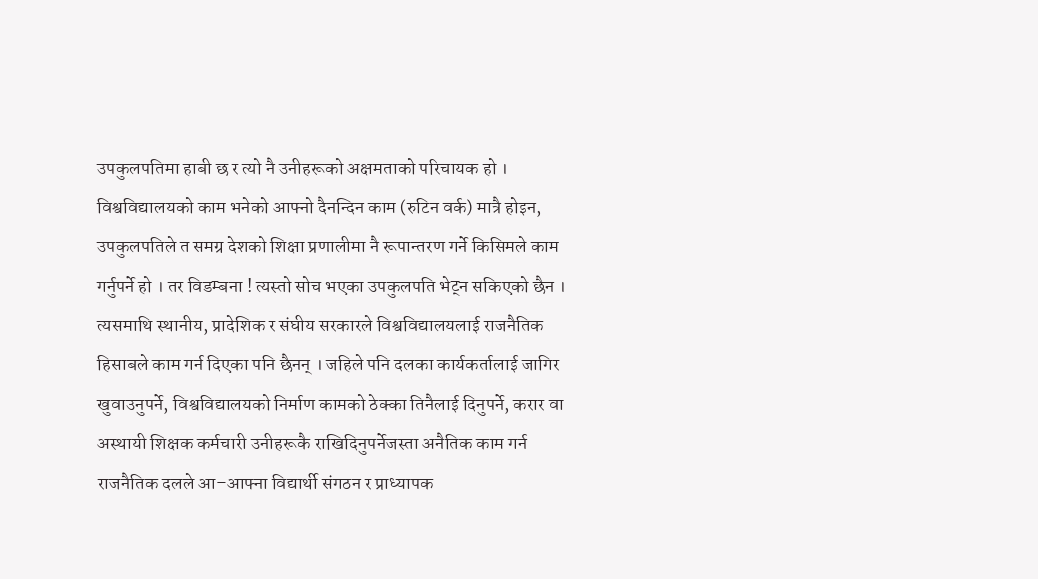उपकुलपतिमा हाबी छ र त्यो नै उनीहरूको अक्षमताको परिचायक हो ।
विश्वविद्यालयको काम भनेको आफ्नो दैनन्दिन काम (रुटिन वर्क) मात्रै होइन, उपकुलपतिले त समग्र देशको शिक्षा प्रणालीमा नै रूपान्तरण गर्ने किसिमले काम गर्नुपर्ने हो । तर विडम्बना ! त्यस्तो सोच भएका उपकुलपति भेट्न सकिएको छैन ।
त्यसमाथि स्थानीय, प्रादेशिक र संघीय सरकारले विश्वविद्यालयलाई राजनैतिक हिसाबले काम गर्न दिएका पनि छैनन् । जहिले पनि दलका कार्यकर्तालाई जागिर खुवाउनुपर्ने, विश्वविद्यालयको निर्माण कामको ठेक्का तिनैलाई दिनुपर्ने, करार वा अस्थायी शिक्षक कर्मचारी उनीहरूकै राखिदिनुपर्नेजस्ता अनैतिक काम गर्न राजनैतिक दलले आ–आफ्ना विद्यार्थी संगठन र प्राध्यापक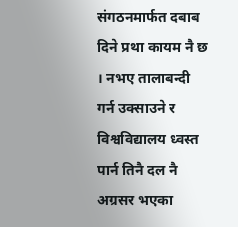संगठनमार्फत दबाब दिने प्रथा कायम नै छ । नभए तालाबन्दी गर्न उक्साउने र विश्वविद्यालय ध्वस्त पार्न तिनै दल नै अग्रसर भएका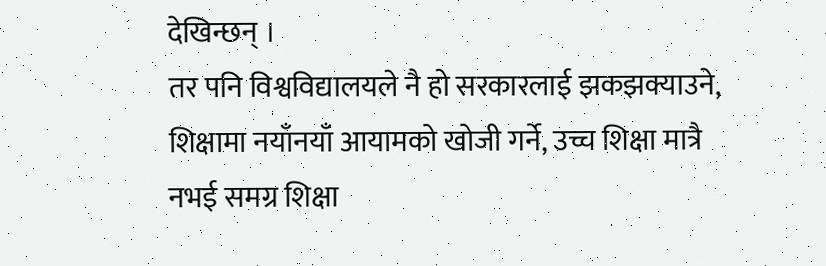देखिन्छन् ।
तर पनि विश्वविद्यालयले नै हो सरकारलाई झकझक्याउने, शिक्षामा नयाँनयाँ आयामको खोजी गर्ने, उच्च शिक्षा मात्रै नभई समग्र शिक्षा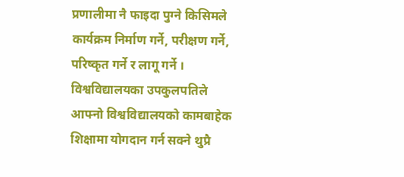प्रणालीमा नै फाइदा पुग्ने किसिमले कार्यक्रम निर्माण गर्ने, परीक्षण गर्ने, परिष्कृत गर्ने र लागू गर्ने । विश्वविद्यालयका उपकुलपतिले आफ्नो विश्वविद्यालयको कामबाहेक शिक्षामा योगदान गर्न सक्ने थुप्रै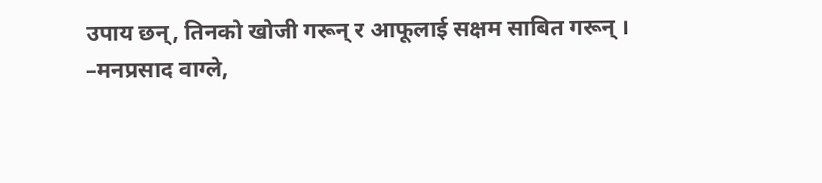उपाय छन्, तिनको खोजी गरून् र आफूलाई सक्षम साबित गरून् ।
–मनप्रसाद वाग्ले,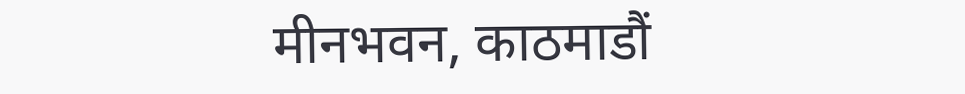मीनभवन, काठमाडौं